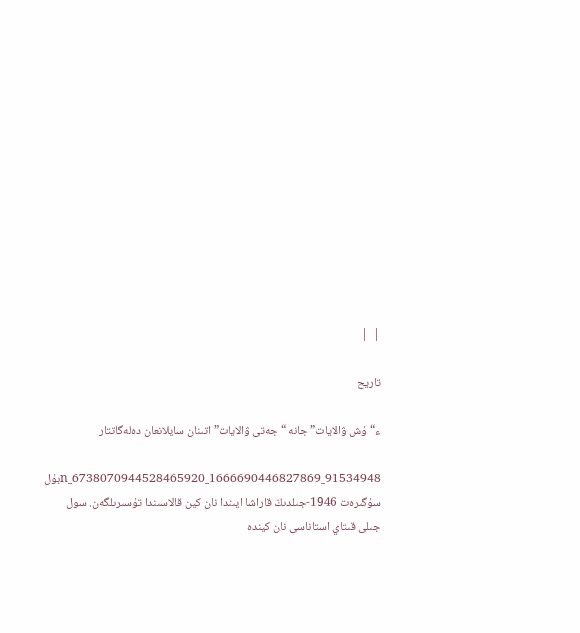|  |

تاريح

ء“ۇش ۋالايات” جانە “جەتى ۋالايات” اتىنان سايلانعان دەلەگاتتار

91534948_1666690446827869_6738070944528465920_nبۇل سۇگىرەت 1946-جىلدىڭ قاراشا ايىندا نان كين قالاسىندا تۇسىرىلگەن. سول جىلى قىتاي استاناسى نان كيندە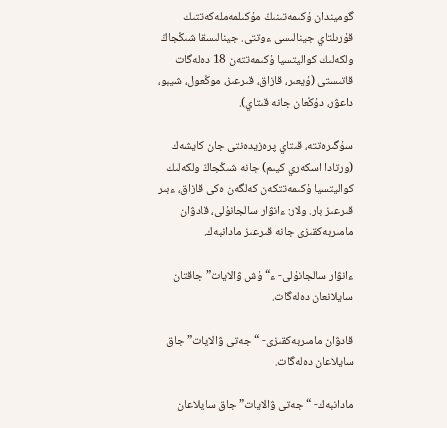گوميندان ۇكىمەتىنىڭ مۇكىلمەملەكەتتىك قۇرىلتاي جينالىسى ءوتتى. جينالىسقا شىڭجاڭ ولكەلىك كواليتسيا ۇكىمەتتەن 18 دەلەگات قاتىستى (ۇيعىر، قازاق، قىرعىز، موڭعول، شيبو، داعۋر، دۇڭعان جانە قىتاي).

سۇگىرەتتە، قىتاي پرەزيدەنتى جان كايشەك (ورتادا اسكەري كيىم) جانە شىڭجاڭ ولكەلىك كواليتسيا ۇكىمەتتكەن كەلگەن ەكى قازاق، ءبىر قىرعىز بار. ولار: ءانۋار سالجانۇلى، قادۋان مامىربەكقىزى جانە قىرعىز مادانبەك.

ءانۋار سالجانۇلى- ء“ۇش ۋالايات” جاقتان سايلانعان دەلەگات.

قادۋان مامىربەكقىزى- “جەتى ۋالايات” جاق سايلاعان دەلەگات.

مادانبەك- “جەتى ۋالايات” جاق سايلاعان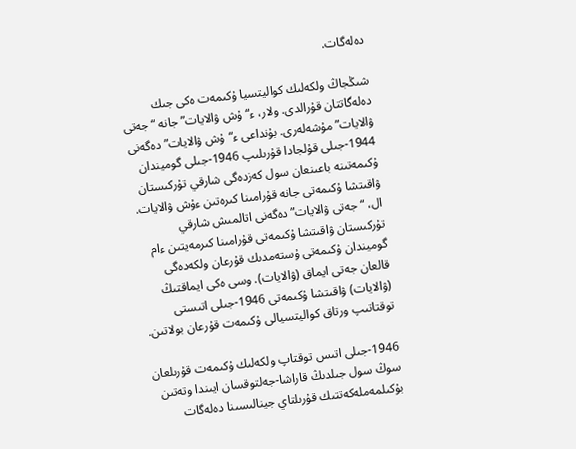دەلەگات.

شىڭجاڭ ولكەلىك كواليتسيا ۇكىمەت ەكى جىك دەلەگاتتان قۇرالدى. ولار، ء“ۇش ۋالايات” جانە “جەتى ۋالايات” مۇشەلەرى. بۇنداعى ء“ۇش ۋالايات” دەگەنى 1944-جىلى قۇلجادا قۇرىلىپ 1946-جىلى گوميندان ۇكىمەتىنە باعىنعان سول كەزدەگى شارقي تۇركىستان ۋاقىتشا ۇكىمەتى جانە قۇرامىنا كىرەتىن ءۇش ۋالايات. ال، “جەتى ۋالايات” دەگەنى اتالمىش شارقي تۇركىستان ۋاقىتشا ۇكىمەتى قۇرامىنا كىرمەيتىن ءام گوميندان ۇكىمەتى ۇستەمدىك قۇرعان ولكەدەگى قالعان جەتى ايماق (ۋالايات). وسى ەكى ايماقتىڭ (ۋالايات) ۋاقىتشا ۇكىمەتى 1946-جىلى اتىستى توقتاتىپ ورتاق كواليتسيالى ۇكىمەت قۇرعان بولاتىن.

1946-جىلى اتىس توقتاپ ولكەلىك ۇكىمەت قۇرىلعان سوڭ سول جىلدىڭ قاراشا-جەلتوقسان ايىندا وتەتىن بۇكىلمەملەكەتتىك قۇرىلتاي جينالىسىنا دەلەگات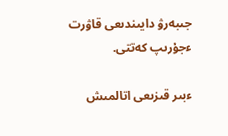جىبەرۋ دايىندىعى قاۋرت ءجۇرىپ كەتتى.

ءبىر قىزىعى اتالمىش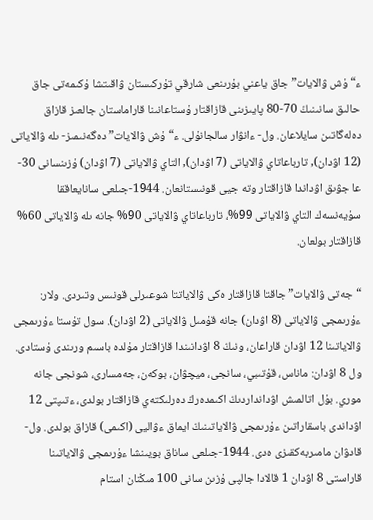ء“ۇش ۋالايات” جاق ياعني بۇرىنعى شارقي تۇركىستان ۋاقىتشا ۇكىمەتى جاق حالىق سانىنىڭ 70-80 پايىزىنى قازاقتار ۇستاعانىنا قاراماستان جالعىز قازاق دەلەگاتىن سايلاعان. ول- ءانۋار سالجانۇلى. ء“ۇش ۋالايات” دەگەنىمىز- ىلە ۋالاياتى (12 اۋدان), تارباعاتاي ۋالاياتى (7 اۋدان), التاي ۋالاياتى (7 اۋدان) ۇزىنسانى 30-عا جۋىق اۋداندا قازاقتار وتە جيى قونىستانعان. 1944-جىلعى سانايعاققا سۇيەنسەك التاي ۋالاياتى 99%، تارباعاتاي ۋالاياتى 90% جانە ىلە ۋالاياتى 60% قازاقتار بولعان.

“جەتى ۋالايات” جاقتا قازاقتار ەكى ۋالاياتتا شوعىرلى قونىس وتىردى. ولار: ءۇرىمجى ۋالاياتى (8 اۋدان) جانە قۇمىل ۋالاياتى (2 اۋدان). سول تۇستا ءۇرىمجى ۋالاياتىنا 12 اۋدان قاراعان، ونىڭ 8 اۋدانىندا قازاقتار مۇلدە باسىم ورىندى ۇستادى. ول 8 اۋدان: ماناس، قۇتىبي، سانجى، ميچۋان، بوكەن، جەمسارى، شونجى جانە موري. بۇل اتالمىش اۋدانداردىڭ اكىمدەرڭ دەرلىكتەي قازاقتار بولدى، ءتىپتى 12 اۋداندى باسقاراتىن ءۇرىمجى ۋالاياتىنىڭ ايماق ءۋاليى (اكىمى) قازاق بولدى. ول- قادۋان مامىربەكقىزى ەدى. 1944-جىلعى ساناق بويىنشا ءۇرىمجى ۋالاياتىنا قاراستى 8 اۋدان 1 قالادا جالپى ۇزىن سانى 100 مىڭنان استام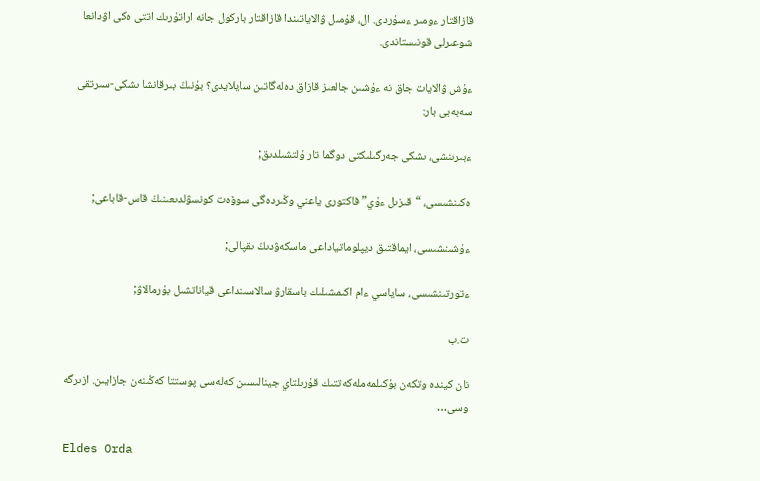قازاقتار ءومىر ءسۇردى. ال، قۇمىل ۋالاياتىندا قازاقتار باركول جانە اراتۇرىك اتتى ەكى اۋدانعا شوعىرلى قونىستاندى.

ءۇش ۋالايات جاق نە ءۇشىن جالعىز قازاق دەلەگاتىن سايلايدى؟ بۇنىڭ بىرقانشا ىشكى-سىرتقى سەبەبى بار:

ءبىرىنشى، ىشكى جەرگىلىكتى دوگما تار ۇلتشىلدىق;

ەكىنشىسى، “قىزىل ءۇي” فاكتورى ياعني وڭىردەگى سوۆەت كونسۋلدىعىنىڭ قاس-قاباعى;

ءۇشىنشىسى، ايماقتىق ديپلوماتياداعى ماسكەۋدىڭ ىقپالى;

ءتورتىنشىسى، ساياسي ءام اكىمشىلىك باسقارۋ سالاسىنداعى قياناتشىل بۇرمالاۋ;

ت.ب

نان كيندە وتكەن بۇكىلمەملەكەتتىك قۇرىلتاي جينالىسىن كەلەسى پوستتا كەڭىنەن جازايىن. ازىرگە وسى…

Eldes Orda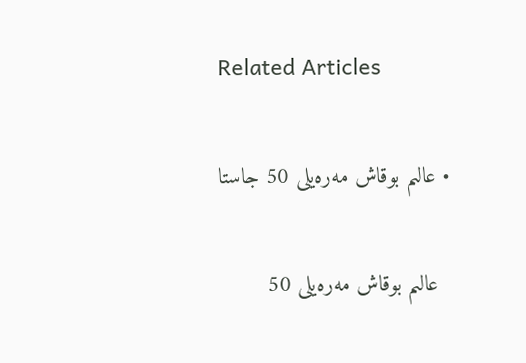Related Articles

  • عالىم بوقاش مەرەيلى 50 جاستا

    عالىم بوقاش مەرەيلى 50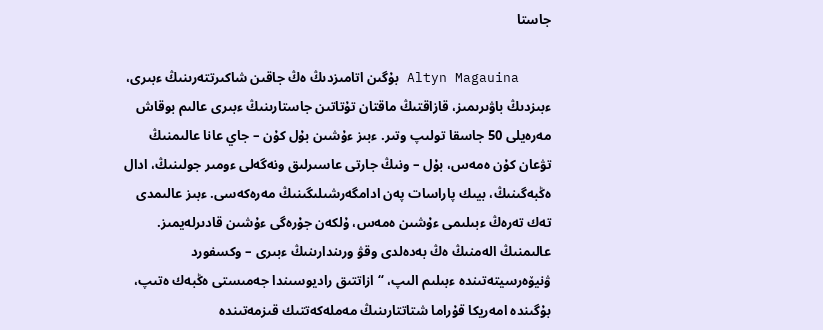جاستا

    Altyn Magauina بۇگىن اتامىزدىڭ ەڭ جاقىن شاكىرتتەرىنىڭ ءبىرى، ءبىزدىڭ باۋىرىمىز، قازاقتىڭ ماقتان تۇتاتىن جاستارىنىڭ ءبىرى عالىم بوقاش مەرەيلى 50 جاسقا تولىپ وتىر. ءبىز ءۇشىن بۇل كۇن – جاي عانا عالىمنىڭ تۋعان كۇن ەمەس، بۇل – ونىڭ جارتى عاسىرلىق ونەگەلى ءومىر جولىنىڭ، ادال ەڭبەگىنىڭ، بيىك پاراسات پەن ادامگەرشىلىگىنىڭ مەرەكەسى. ءبىز عالىمدى تەك تەرەڭ ءبىلىمى ءۇشىن ەمەس، ۇلكەن جۇرەگى ءۇشىن قادىرلەيمىز. عالىمنىڭ الەمنىڭ ەڭ بەدەلدى وقۋ ورىندارىنىڭ ءبىرى – وكسفورد ۋنيۆەرسيتەتىندە ءبىلىم الىپ، “ازاتتىق راديوسىندا جەمىستى ەڭبەك ەتىپ، بۇگىندە امەريكا قۇراما شتاتتارىنىڭ مەملەكەتتىك قىزمەتىندە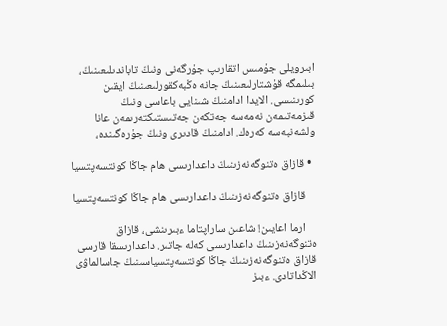ابىرويلى جۇمىس اتقارىپ جۇرگەنى ونىڭ تاباندىلىعىنىڭ، بىلىمگە قۇشتارلىعىنىڭ جانە ەڭبەكقورلىعىنىڭ ايقىن كورىنىسى. الايدا ادامنىڭ شىنايى باعاسى ونىڭ قىزمەتىمەن نەمەسە جەتكەن جەتىستىكتەرىمەن عانا ولشەنبەسە كەرەك. ادامنىڭ قادىرى ونىڭ جۇرەگىندە،

  • قازاق ەتنوگەنەزىنىڭ داعدارىسى ھام جاڭا كونتسەپتسيا

    قازاق ەتنوگەنەزىنىڭ داعدارىسى ھام جاڭا كونتسەپتسيا

    ارما اعايىن! شاعىن ساراپتاما ءبىرىنشى، قازاق ەتنوگەنەزىنىڭ داعدارىسى كەلە جاتىر. داعدارىسقا قارسى قازاق ەتنوگەنەزىنىڭ جاڭا كونتسەپتسياسىنىڭ جاسالماۋى الاڭداتادى. ءبىز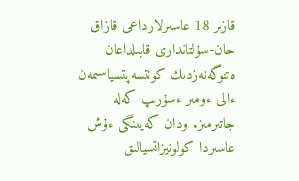قازىر 18 عاسىرلارداعى قازاق حان-سۇلتاندارى قابىلداعان ەتنوگەنەزدىك كونتسەپتسياسىمەن ءالى ءومىر ءسۇرىپ كەلە جاتىرمىز. ودان كەيىنگى ءۇش عاسىردا كولونيزاتسيالىق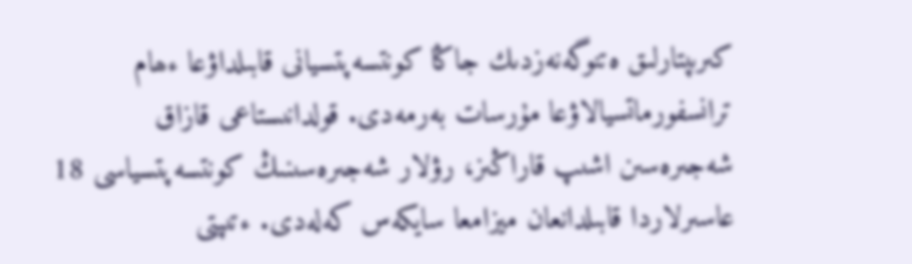كىرىپتارلىق ەتنوگەنەزدىك جاڭا كونتسەپتسيانى قابىلداۋعا ءھام ترانسفورماتسيالاۋعا مۇرسات بەرمەدى. قولدانىستاعى قازاق شەجىرەسىن اشىپ قاراڭىز، رۋلار شەجىرەسىنىڭ كونتسەپتسياسى 18 عاسىرلاردا قابىلدانعان ميزامعا سايكەس كەلەدى. ءتىپتى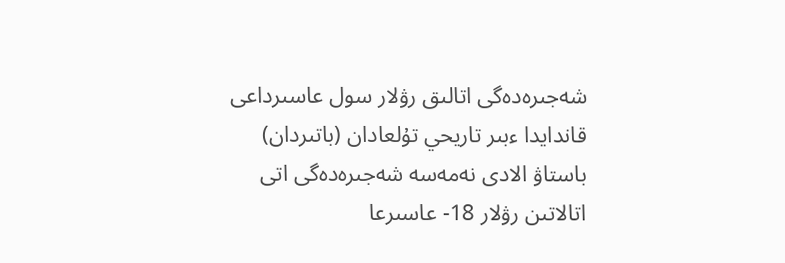شەجىرەدەگى اتالىق رۋلار سول عاسىرداعى قاندايدا ءبىر تاريحي تۇلعادان (باتىردان) باستاۋ الادى نەمەسە شەجىرەدەگى اتى اتالاتىن رۋلار 18- عاسىرعا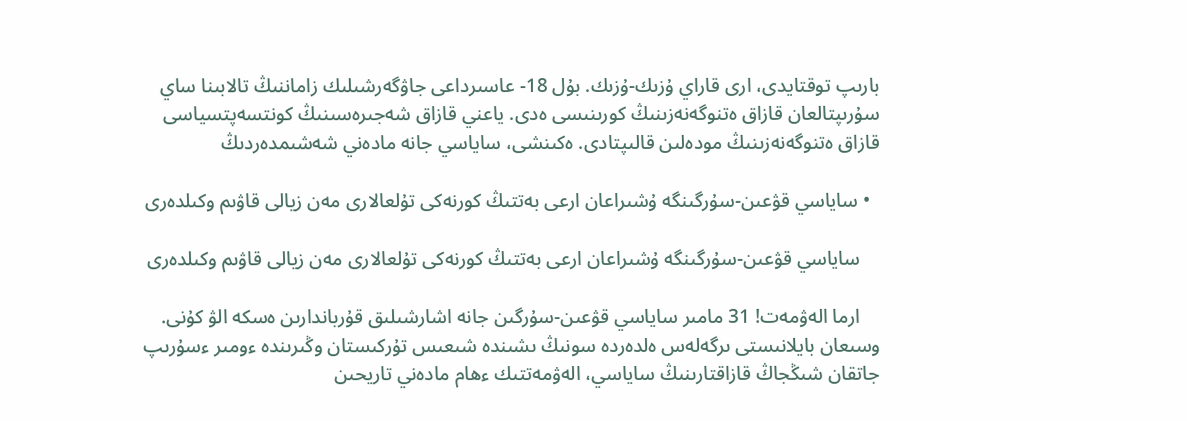بارىپ توقتايدى، ارى قاراي ۇزىك-ۇزىك. بۇل 18- عاسىرداعى جاۋگەرشىلىك زاماننىڭ تالابىنا ساي سۇرىپتالعان قازاق ەتنوگەنەزىنىڭ كورىنىسى ەدى. ياعني قازاق شەجىرەسىنىڭ كونتسەپتسياسى قازاق ەتنوگەنەزىنىڭ مودەلىن قالىپتادى. ەكىنشى، ساياسي جانە مادەني شەشىمدەردىڭ

  • ساياسي قۋعىن-سۇرگىنگە ۇشىراعان ارعى بەتتىڭ كورنەكى تۇلعالارى مەن زيالى قاۋىم وكىلدەرى

    ساياسي قۋعىن-سۇرگىنگە ۇشىراعان ارعى بەتتىڭ كورنەكى تۇلعالارى مەن زيالى قاۋىم وكىلدەرى

    ارما الەۋمەت! 31 مامىر ساياسي قۋعىن-سۇرگىن جانە اشارشىلىق قۇرباندارىن ەسكە الۋ كۇنى. وسىعان بايلانىستى ىرگەلەس ەلدەردە سونىڭ ىشىندە شىعىس تۇركىستان وڭىرىندە ءومىر ءسۇرىپ جاتقان شىڭجاڭ قازاقتارىنىڭ ساياسي، الەۋمەتتىك ءھام مادەني تاريحىن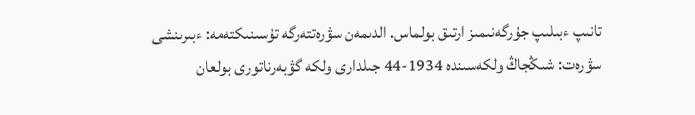تانىپ ءبىلىپ جۇرگەنىمىز ارتىق بولماس. الدىمەن سۋرەتتەرگە تۇسىنىكتەمە: ءبىرىنشى سۋرەت: شىڭجاڭ ولكەسىندە 1934-44 جىلدارى ولكە گۋبەرناتورى بولعان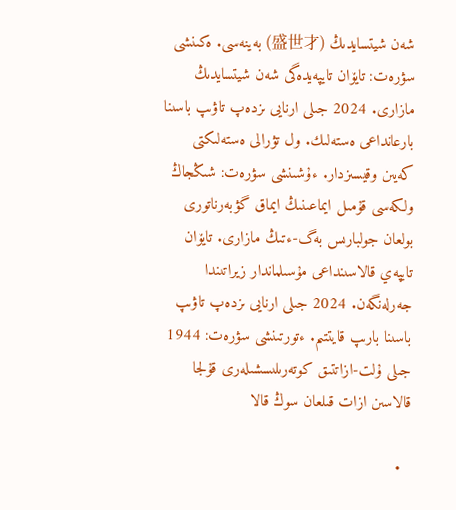شەن شيتسايدىڭ (盛世才) بەينەسى. ەكىنشى سۋرەت: تايۆان تايپەيدەگى شەن شيتسايدىڭ مازارى. 2024 جىلى ارنايى ىزدەپ تاۋىپ باسىنا بارعانداعى ەستەلىك. ول تۋرالى ەستەلىكتى كەيىن وقيسىزدار. ءۇشىنشى سۋرەت: شىڭجاڭ ولكەسى قۇمىل ايماعىنىڭ ايماق گۋبەرناتورى بولعان جولبارىس بەگ-ءتىڭ مازارى. تايۆان تايپەي قالاسىنداعى مۇسىلماندار زيراتىندا جەرلەنگەن. 2024 جىلى ارنايى ىزدەپ تاۋىپ باسىنا بارىپ قايتتىم. ءتورتىنشى سۋرەت: 1944 جىلى ۇلت-ازاتتىق كوتەرىلىسشىلەرى قۇلجا قالاسىن ازات قىلعان سوڭ قالا

  •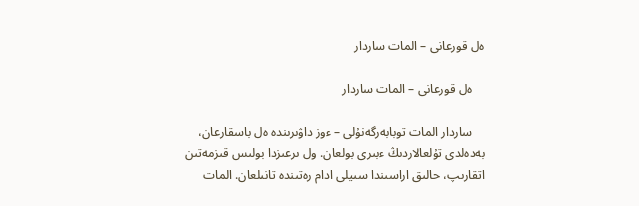ەل قورعانى – المات ساردار

    ەل قورعانى – المات ساردار

    ساردار المات توبابەرگەنۇلى – ءوز داۋىرىندە ەل باسقارعان، بەدەلدى تۇلعالاردىڭ ءبىرى بولعان. ول ىرعىزدا بولىس قىزمەتىن اتقارىپ، حالىق اراسىندا سىيلى ادام رەتىندە تانىلعان. المات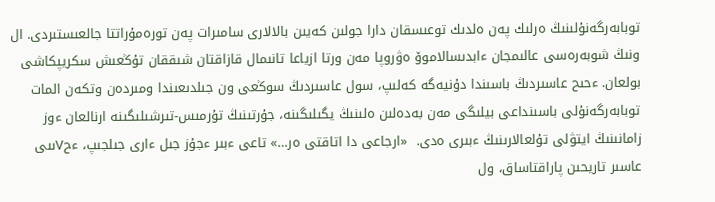توبابەرگەنۇلىنىڭ ەرلىك پەن ەلدىك توعىسقان دارا جولىن كەيىن بالالارى سامىرات پەن تورەمۇراتتا جالعىستىردى. ال ونىڭ شوبەرەسى عالىمجان ءابدىسالاموۆ ەۋروپا مەن ورتا ازياعا تانىمال قازاقتان شىققان تۇڭعىش سكريپكاشى بولعان. ءحىح عاسىردىڭ باسىندا دۇنيەگە كەلىپ، سول عاسىردىڭ سوڭعى ون جىلدىعىندا ومىردەن وتكەن المات توبابەرگەنۇلى باسىنداعى بيلىگى مەن بەدەلىن ەلىنىڭ يگىلىگىنە، جۇرتىنىڭ تۇرمىس-تىرشىلىگىنە ارنالعان ءوز زامانىنىڭ ايتۋلى تۇلعالارىنىڭ ءبىرى ەدى.  «ارجاعى دا اتاقتى ەر…» تاعى ءبىر ءجۇز جىل ءارى جىلجىپ، ءحVىىى عاسىر تاريحىن پاراقتاساق، ول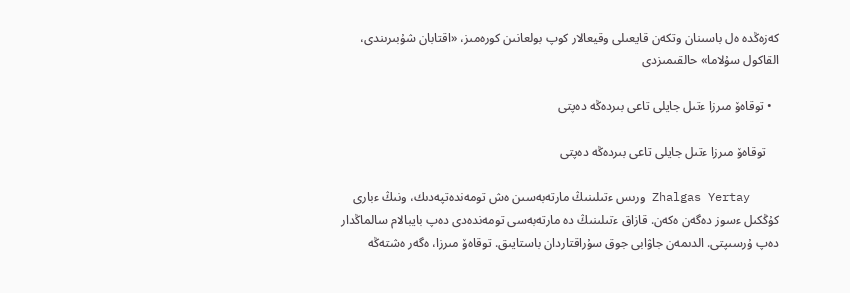كەزەڭدە ەل باسىنان وتكەن قايعىلى وقيعالار كوپ بولعانىن كورەمىز، «اقتابان شۇبىرىندى، القاكول سۇلاما» حالقىمىزدى

  • توقاەۆ مىرزا ءتىل جايلى تاعى بىردەڭە دەپتى

    توقاەۆ مىرزا ءتىل جايلى تاعى بىردەڭە دەپتى

    Zhalgas Yertay ورىس ءتىلىنىڭ مارتەبەسىن ەش تومەندەتپەدىك، ونىڭ ءبارى كۇڭكىل ءسوز دەگەن ەكەن. قازاق ءتىلىنىڭ دە مارتەبەسى تومەندەدى دەپ بايبالام سالماڭدار دەپ ۇرسىپتى. الدىمەن جاۋابى جوق سۇراقتاردان باستايىق. توقاەۆ مىرزا، ەگەر ەشتەڭە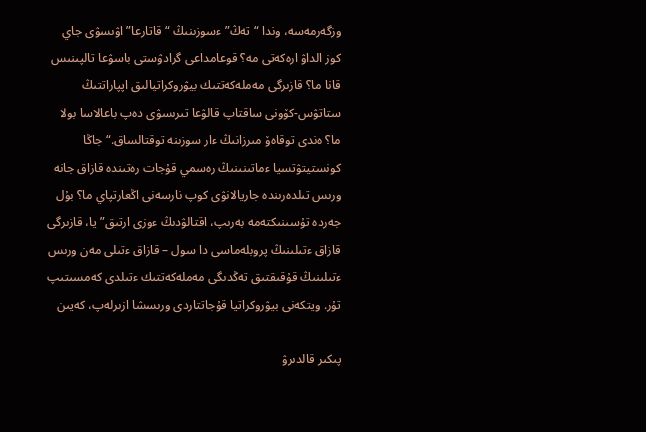وزگەرمەسە، وندا “تەڭ” ءسوزىنىڭ “قاتارعا” اۋىسۋى جاي كوز الداۋ ارەكەتى مە؟ قوعامداعى گرادۋستى باسۋعا تالپىنىس قانا ما؟ قازىرگى مەملەكەتتىك بيۋروكراتيالىق اپپاراتتىڭ ستاتۋس-كۆونى ساقتاپ قالۋعا تىرىسۋى دەپ باعالاسا بولا ما؟ ەندى توقاەۆ مىرزانىڭ ءار سوزىنە توقتالساق.“جاڭا كونستيتۋتسيا ءماتىنىنىڭ رەسمي قۇجات رەتىندە قازاق جانە ورىس تىلدەرىندە جاريالانۋى كوپ نارسەنى اڭعارتپاي ما؟ بۇل جەردە تۇسىنىكتەمە بەرىپ، اقتالۋدىڭ ءوزى ارتىق”يا، قازىرگى قازاق ءتىلىنىڭ پروبلەماسى دا سول – قازاق ءتىلى مەن ورىس ءتىلىنىڭ قۇقىقتىق تەڭدىگى مەملەكەتتىك ءتىلدى كەمسىتىپ تۇر. ويتكەنى بيۋروكراتيا قۇجاتتاردى ورىسشا ازىرلەپ، كەيىن

پىكىر قالدىرۋ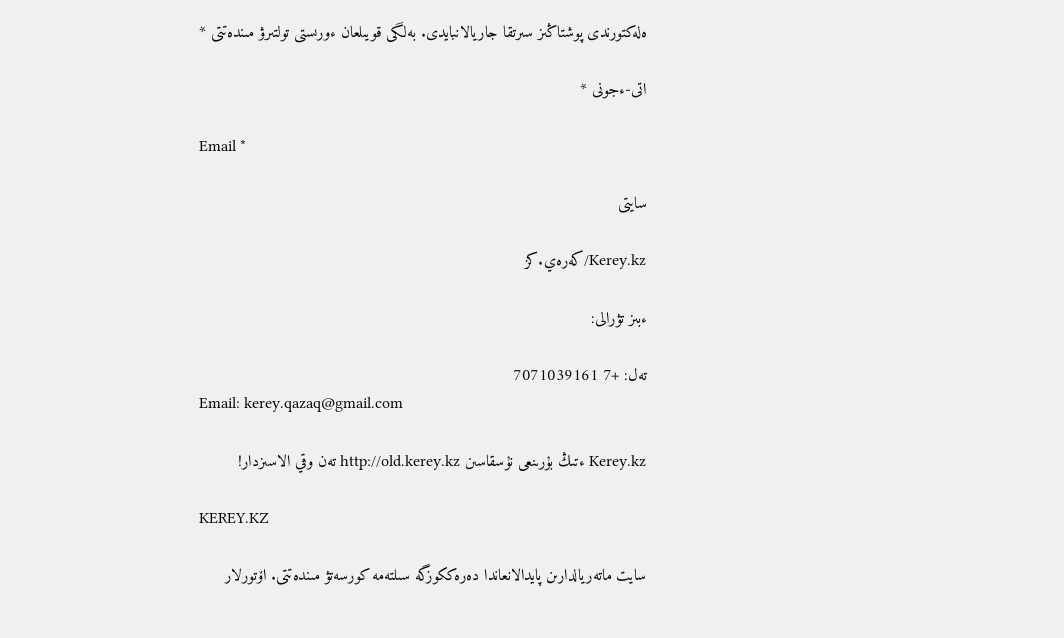ەلەكتورندى پوشتاڭىز سىرتقا جاريالانبايدى. بەلگى قويىلعان ءورىستى تولتىرۋ مىندەتتى *

اتى-ءجونى *

Email *

سايتى

Kerey.kz/كەرەي.كز

ءبىز تۋرالى:

تەل: +7 7071039161
Email: kerey.qazaq@gmail.com

Kerey.kz ءتىڭ بۇرىنعى نۇسقاسىن http://old.kerey.kz تەن وقي الاسىزدار!

KEREY.KZ

سايت ماتەريالدارىن پايدالانعاندا دەرەككوزگە سىلتەمە كورسەتۋ مىندەتتى. اۆتورلار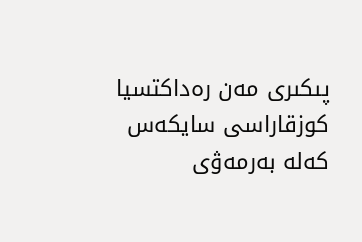پىكىرى مەن رەداكتسيا كوزقاراسى سايكەس كەلە بەرمەۋى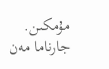مۇمكىن. جارناما مەن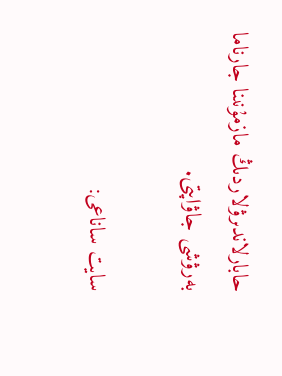حابارلاندىرۋلاردىڭ مازمۇنىنا جارناما بەرۋشى جاۋاپتى.

سايت ساناعى: